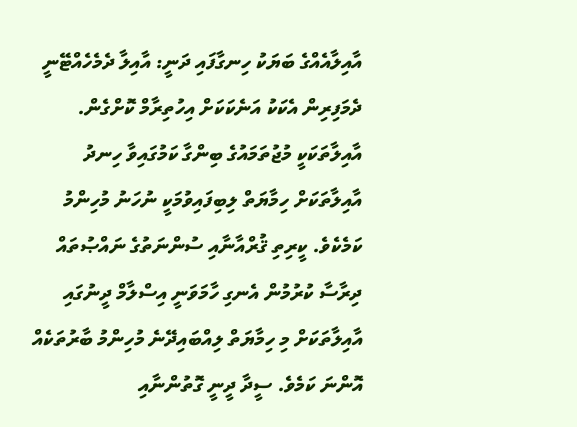އާއިލާއެއްގެ ބަޔަކު ހިނގާފައި ދަނީ: އާއިލާ ދެމެހެއްޓޭނީ ދެމަފިރިން އެކަކު އަނެކަކަށް އިހުތިރާމް ކޮށްގެން.
އާއިލާތަކަކީ މުޖުތަމައުގެ ބިންގާ ކަމުގައިވާ ހިނދު އާއިލާތަކަށް ހިމާޔަތް ލިބިފައިވުމަކީ ނުހަނު މުހިންމު ކަމެކެވެ. ކީރިތި ޤުރްއާނާއި ސުންނަތުގެ ނައްޞުތައް ދިރާސާ ކުރުމުން އެނގި ހާމަވަނީ އިސްލާމް ދީނުގައި އާއިލާތަކަށް މި ހިމާޔަތް ލިއްބައިދޭނެ މުހިންމު ބާރުތަކެއް އޮންނަ ކަމެވެ. ސީދާ ދީނީ ގޮތުންނާއި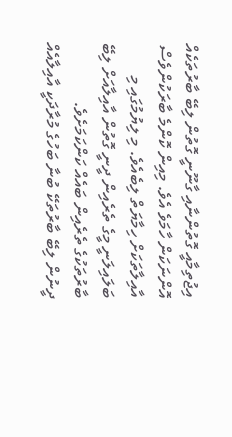އިޖުތިމާއީ ގޮތުންނާއި ގާނޫނީ ގޮތުން ލިބޭ ބާރުތަކެއް އޮންނަކަން ހާމަވެ އެވެ. މިއިން ކޮންމެ ބާރަކުންވެސް އާއިލާތަކަށް ހިމާޔަތް ލިބެއެވެ. މި ލިޔުމުގައި މި ބަލައިލަނީ މީގެ ތެރެއިން ދީނީ ގޮތުން އާއިލާއަށް ލިބޭ ބާރުތަކުގެ ތެރެއިން ބައެއް ކަންކަމަށެވެ.
ދީނުން ލިބޭ ބާރުތަކޭ ބުނާ ބަހުގެ މުރާދަކީ އާއިލާއެއް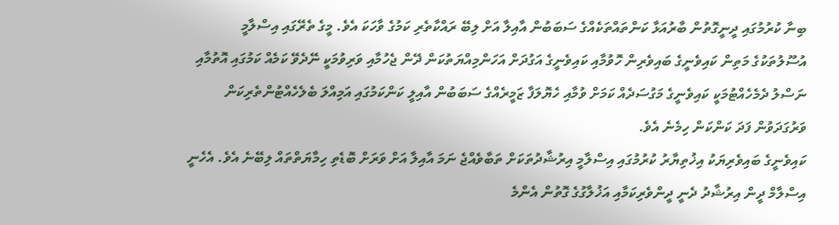ބިނާ ކުރުމުގައި ދީނީގޮތުން ބާރުއަޅާ ކަންތައްތަކެއްގެ ސަބަބުން އާއިލާ އަށް ލިބޭ ރައްކާތެރި ކަމުގެ ވާހަކަ އެވެ. މީގެ ތެރޭގައި އިސްލާމީ އުސޫލުތަކުގެ މަތިން ކައިވެނީގެ ބައިވެރިން ހޮވުމާއި ކައިވެނީގެ އަގުދަށް އަހަންމިއްޔަތުކަން ދޭން ޖެހުމާއި ވަރިވުމަކީ ނޭދެވޭ ކަމެއް ކަމުގައި އޮތުމާއި ނަސްލު ދެމެހެއްޓުމަކީ ކައިވެނީގެ މަގުސަދެއް ކަމަށް ވުމާއި ހެޔޮލަފާ ޒަމީރެއްގެ ސަބަބުން އާއިލީ ކަންކަމުގައި އަމިއްލަ ބެލެހެއްޓުންތެރިކަން ވަރުގަދަވުން ފަދަ ކަންކަން ހިމެނެ އެވެ.
ކައިވެނީގެ ބައިވެރިޔަކު އިޚުތިޔާރު ކުރުމުގައި އިސްލާމީ އިރުޝާދުތަކަށް ތަބާވެއްޖެ ނަމަ އާއިލާ އަށް ވަރަށް ބޮޑެތި ހިމާޔަތްތައް ލިބޭނެ އެވެ. އެހެނީ އިސްލާމް ދީން އިރުޝާދު ދެނީ ދީންވެރިކަމާއި އަޚުލާގުގެ ގޮތުން އެންމެ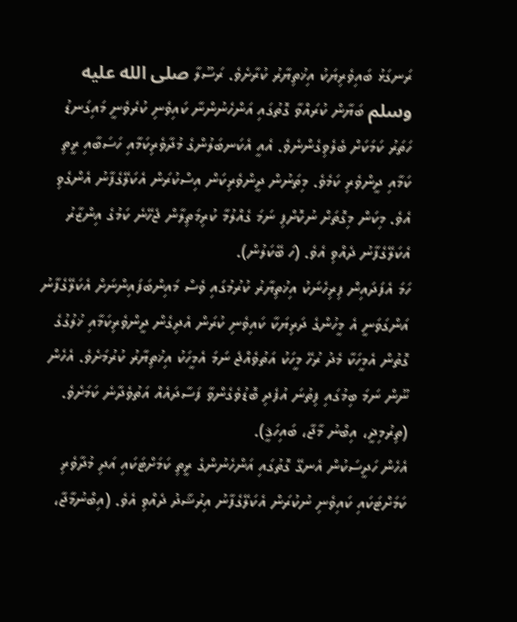ރަނގަޅު ބައިވެރިޔަކު އިޚުތިޔާރު ކުރާށެވެ. ރަސޫލާ صلى الله عليه وسلم ބަޔާން ކުރައްވާ ގޮތުގައި އަންހެނުންނާ ކައިވެނި ކުރެވެނީ މައިގަނޑު ހަތަރު ކަމަކަށް ބެލެވިގެންނެވެ. އެއީ އެކަނބަލުންގެ މުދާވެރިކަމާއި ހަސަބާއި ރީތި ކަމާއި ދީންވެރި ކަމެވެ. މިތަނުން ދީންވެރިކަން އިސްކުރަން އެކަލޭގެފާނު އެންގެވި އެވެ. މިކަން މިގޮތަށް ނުކޮށްފި ނަމަ ގެއްލުމާ ކުރިމަތިލާން ޖެހޭނެ ކަމުގެ އިންޒާރު އެކަލޭގެފާނު ދެއްވި އެވެ. (ހަ ބޭކަލުން).
ހަމަ އެފަދައިން ފިރިހެނަކު އިޚުތިޔާރު ކުރުމުގައި ވެސް މައިންބަފައިންނަށް އެކަލޭގެފާނު އަންގަވަނީ އެ މީހުންގެ ދަރިޔަކާ ކައިވެނި ކުރަން އެދިގެން ދީންވެރިކަމާއި ޚުލުގުގެ ގޮތުން އެމީހަކާ މެދު ރުހޭ މީހަކު އަތުވެއްޖެ ނަމަ އެމީހަކު އިޚުތިޔާރު ކުރުމަށެވެ. އެހެން ނޫން ނަމަ ބިމުގައި ފިތުނަ އުފެދި ބޮޑުވެގެންވާ ފަސާދައެއް އަތުވެދާނެ ކަމަށެވެ. (ތިރުމިޛީ، އިބްނު މާޖާ، ބައިހަޤީ).
އެހެން ހަދީސަކުން އެނގޭ ގޮތުގައި އަންހެނުންގެ ރީތި ކަމަށްޓަކައި އަދި މުދާވެރި ކަމަށްޓަކައި ކައިވެނި ނުކުރަން އެކަލޭގެފާނު އިރުޝާދު ދެއްވި އެވެ. (އިބްނުމާޖާ،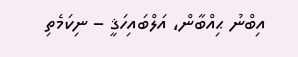އިބްނު ޙިއްބާން، އަލްބައިހަޤީ – ނިކަމެތި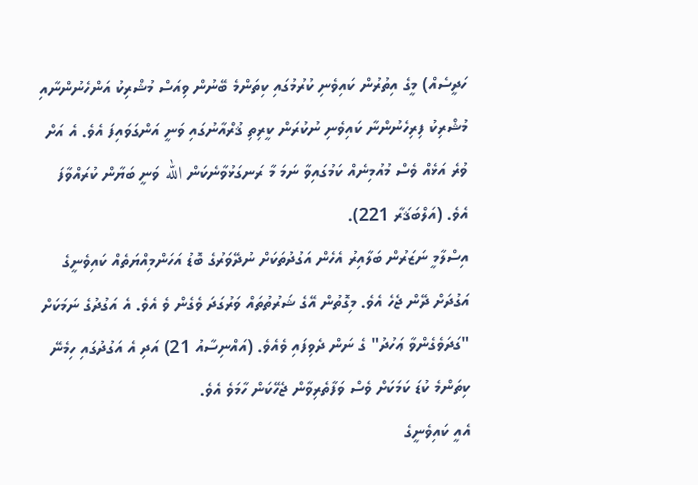ހަދީސެއް) މީގެ އިތުރުން ކައިވެނި ކުރުމުގައި ކިތަންމެ ބޭނުން ވިއަސް މުޝްރިކު އަންހެނުންނާއި މުޝްރިކު ފިރިހެނުންނާ ކައިވެނި ނުކުރަން ކީރިތި ޤުރްއާނުގައި ވަނީ އަންގަވައިފަ އެވެ. އެ އަށް ވުރެ އަޅެއް ވެސް މުއުމިނެއް ކަމުގައިވާ ނަމަ މާ ރަނގަޅުވާނެކަން الله ވަނީ ބަޔާން ކުރައްވާފަ އެވެ. (އަލްބަޤަރާ 221).
އިސްލާމީ ނަޒަރުން ބަލާއިރު އެހެން އަގުދުތަކަށް ނުދޭވަރުގެ ބޮޑު އަހަންމިއްޔަތެއް ކައިވެނީގެ އަގުދަށް ދޭން ޖެހެ އެވެ. މިގޮތުން އޭގެ ޝަރުތުތައް ވަރުގަދަ ވެގެން ވެ އެވެ. އެ އަގުދުގެ ނަމަކަށް "ގަދަވެގެންވާ ޢަހުދު" ގެ ނަން ދެވިފައި ވެއެވެ. (އައްނިސާއު 21) އަދި އެ އަގުދުގައި ހިމެނޭ ކިތަންމެ ކުޑަ ކަމަކަށް ވެސް ވަފާތެރިވާން ޖެހޭކަން ހާމަވެ އެވެ.
އެއީ ކައިވެނީގެ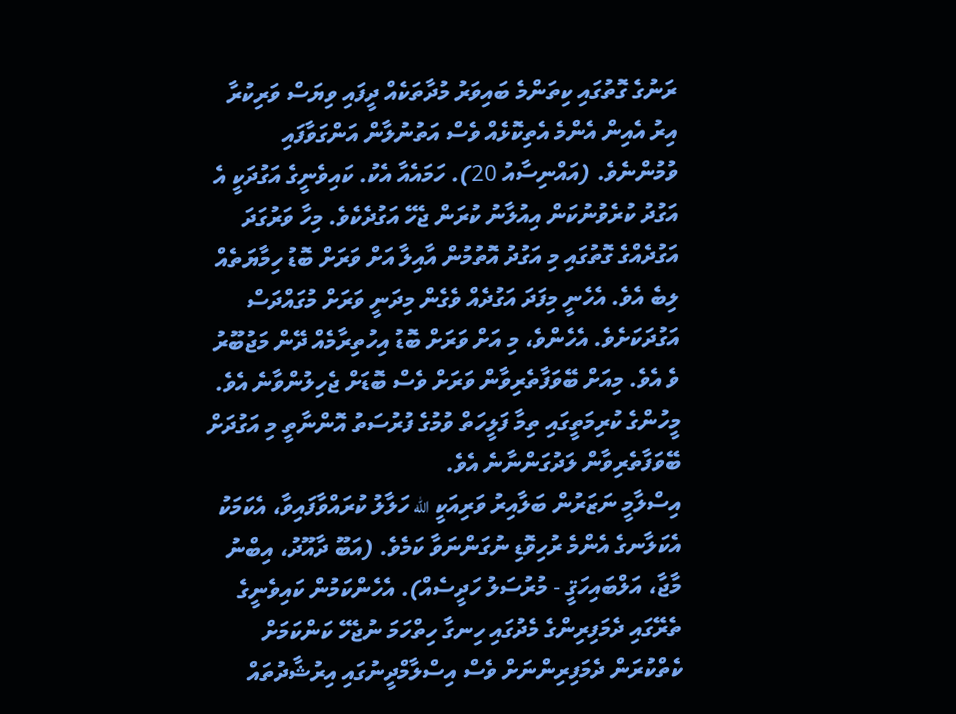ރަނުގެ ގޮތުގައި ކިތަންމެ ބައިވަރު މުދާތަކެއް ދީފައި ވިޔަސް ވަރިކުރާ އިރު އެއިން އެންމެ އެތިކޮޅެއް ވެސް އަތުނުލާން އަންގަވާފައި ވުމުންނެވެ. (އައްނިސާއު 20). ހަމައެއާ އެކު. ކައިވެނީގެ އަގުދަކީ އެ އަގުދު ކުރެވުނުކަން އިއުލާނު ކުރަން ޖެހޭ އަގުދެކެވެ. މިހާ ވަރުގަދަ އަގުދެއްގެ ގޮތުގައި މި އަގުދު އޮތުމުން އާއިލާ އަށް ވަރަށް ބޮޑު ހިމާޔަތެއް ލިބެ އެވެ. އެހެނީ މިފަދަ އަގުދެއް ވެގެން މިދަނީ ވަރަށް މުގައްދަސް އަގުދަކަށެވެ. އެހެންވެ، މި އަށް ވަރަށް ބޮޑު އިހުތިރާމެއް ދޭން މަޖުބޫރު ވެ އެވެ. މިއަށް ބޭވަފާތެރިވާން ވަރަށް ވެސް ބޮޑަށް ޖެހިލުންވާނެ އެވެ. މީހުންގެ ކުރިމަތީގައި ތިމާ ފަލީހަތް ވުމުގެ ފުރުސަތު އޮންނާތީ މި އަގުދަށް ބޭވަފާތެރިވާން ލަދުގަންނާނެ އެވެ.
އިސްލާމީ ނަޒަރުން ބަލާއިރު ވަރިއަކީ الله ހަލާލު ކުރައްވާފައިވާ، އެކަމަކު އެކަލާނގެ އެންމެ ރުހިވޮޑި ނުގަންނަވާ ކަމެވެ. (އަބޫ ދާއޫދު، އިބްނު މާޖާ، އަލްބައިހަޤީ - މުރުސަލު ހަދީސެއް). އެހެންކަމުން ކައިވެނީގެ ތެރޭގައި ދެމަފިރިންގެ މެދުގައި ހިނގާ ހިތްހަމަ ނުޖެހޭ ކަންކަމަށް ކެތްކުރަން ދެމަފިރިންނަށް ވެސް އިސްލާމްދީނުގައި އިރުޝާދުތައް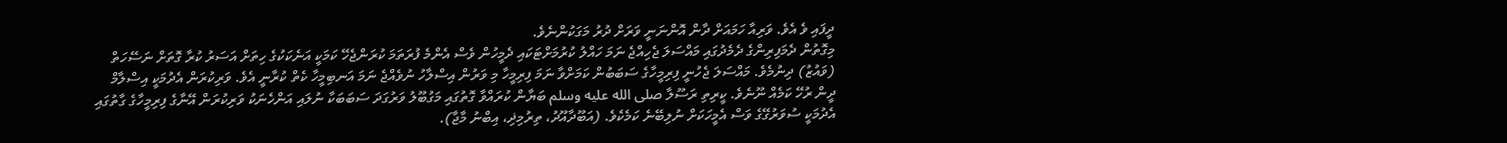ދީފައި ވެ އެވެ. ވަރިއާ ހަމައަށް ދާން އޮންނަނީ ވަރަށް ދުރު މަގަކުންނެވެ.
މިގޮތުން ދެމަފިރިންގެ ދެމެދުގައި މައްސަލަ ޖެހިއްޖެ ނަމަ ހައްލު ކުރުމަށްޓަކައި ދެމީހުން ވެސް އެންމެ ފުރަތަމަ ކުރަންޖެހޭ ކަމަކީ އަނެކަކުގެ ހިތަށް އަސަރު ކުރާ ގޮތަށް ނަސޭހަތް (ވައުޒު) ދިނުމެވެ. މައްސަލަ ޖެހުނީ ފިރިމީހާގެ ސަބަބުން ކަމަށްވާ ނަމަ ފިރިމީހާ މި ވަރުން އިސްލާހު ނުވެއްޖެ ނަމަ އަނބިމީހާ ކެތް ކުރާނީ އެވެ. ވަރިކުރަން އެދުމަކީ އިސްލާމް ދީން ރުހޭ ކަމެއް ނޫނެވެ. ކީރިތި ރަސޫލާ صلى الله عليه وسلم ބަޔާން ކުރައްވާ ގޮތުގައި މަގުބޫލު ވަރުގަދަ ސަބަބަކާ ނުލައި އަންހެނަކު ވަރިކުރަން އޭނާގެ ފިރިމީހާގެ ގާތުގައި އެދުމަކީ ސުވަރުގޭގެ ވަސް އެމީހަކަށް ނުލިބޭނެ ކަމެކެވެ. (އަބޫދާއޫދު، ތިރުމިޛި، އިބްނު މާޖާ).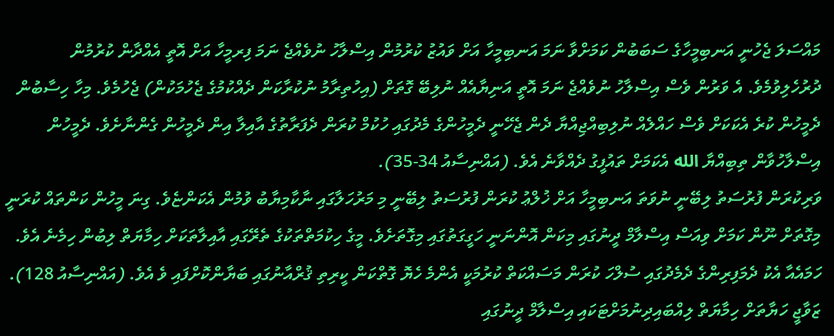މައްސަލަ ޖެހުނީ އަނބިމީހާގެ ސަބަބުން ކަމަށްވާ ނަމަ އަނބިމީހާ އަށް ވައުޒު ކުރުމުން އިސްލާހު ނުވެއްޖެ ނަމަ ފިރމީހާ އަށް އޮތީ އެއްދާން ކުރުމުން ދުރުހެލިވުމެވެ. އެ ވަރުން ވެސް އިސްލާހު ނުވެއްޖެ ނަމަ އޮތީ އަނިޔާއެއް ނުލިބޭ ގޮތަށް (އިހުތިރާމު ނުކުރާކަން ދެއްކުމުގެ ޖެހުމަކުން) ޖެހުމެވެ. މިހާ ހިސާބުން ދެމީހުން ކުރެ އެކަކަށް ވެސް ހައްލެއް ނުލިބިއްޖިއްޔާ ދެން ޖެހޭނީ ދެމީހުންގެ މެދުގައި ހުކުމް ކުރަން ދެފަރާތުގެ އާއިލާ އިން ދެމީހުން ގެންނާށެވެ. ދެމީހުން އިސްލާހުވާން ތިބިއްޔާ الله އެކަމަށް ތައުފީގު ދެއްވާނެ އެވެ. (އައްނިސާއު 34-35).
ވަރިކުރަން ފުރުސަތު ލިބޭނީ ނުވަތަ އަނބިމީހާ އަށް ޚުލްޢު ކުރަން ފުރުސަތު ލިބޭނީ މި މަރުހަލާގައި ނާކާމިޔާބު ވުމުން އެކަންޏެވެ. ގިނަ މީހުން ކަންތައް ކުރަނީ މިގޮތަށް ނޫން ކަމަށް ވިއަސް އިސްލާމް ދީނުގައި މިކަން އޮންނަނީ ހަގީގަތުގައި މިގޮތަށެވެ. މީގެ ހިކުމަތްތަކުގެ ތެރޭގައި އާއިލާތަކަށް ހިމާޔަތް ލިބުން ހިމެނެ އެވެ. ހަމައެއާ އެކު ދެމަފިރިންގެ ދެމެދުގައި ސުލްހަ ކުރަން މަސައްކަތް ކުރުމަކީ އެންމެ ހެޔޮ ގޮތްކަން ކީރިތި ޤުރްއާނުގައި ބަޔާންކޮށްފައި ވެ އެވެ. (އައްނިސާއު 128).
ޒަވާޖީ ހަޔާތަށް ހިމާޔަތް ލިއްބައިދިނުމަށްޓަކައި އިސްލާމް ދީނުގައި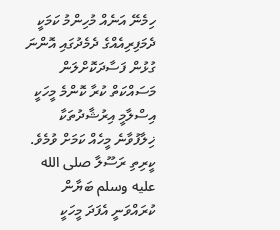ހިމެނޭ އަނެއް މުހިންމު ކަމަކީ ދެމަފިރިއެއްގެ ދެމެދުގައި އޮންނަ ގުޅުން ފަސާދަކޮށްލަން މަސައްކަތް ކުރާ ކޮންމެ މީހަކީ އިސްލާމީ އިރުޝާދުތަކާ ޚިލާފުވާނެ މީހެއް ކަމަށް ވުމެވެ. ކީރިތި ރަސޫލާ صلى الله عليه وسلم ބަޔާން ކުރައްވަނީ އެފަދަ މީހަކީ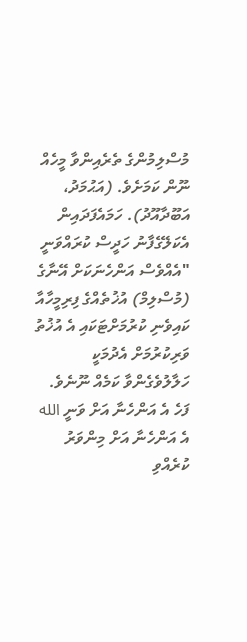މުސްލިމުންގެ ތެރެއިންވާ މީހެއް ނޫން ކަމަށެވެ. (އަޙުމަދު، އަބޫދާއޫދު). ހަމައެފަދައިން އެކަލޭގެފާނު ހަދީސް ކުރައްވަނީ "އެއްވެސް އަންހެނަކަށް އޭނާގެ (މުސްލިމް) އުޚުތެއްގެ ފިރިމީހާއާ ކައިވެނި ކުރުމަށްޓަކައި އެ އުޚުތު ވަރިކުރުމަށް އެދުމަކީ ހަލާލުވެގެންވާ ކަމެއް ނޫނެވެ. ފަހެ އެ އަންހެނާ އަށް ވަނީ الله އެ އަންހެނާ އަށް މިންވަރު ކުރެއްވި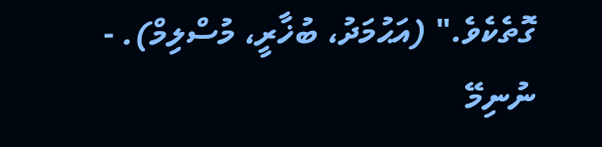ގޮތެކެވެ." (އަޙުމަދު، ބުޚާރީ، މުސްލިމް). - ނުނިމޭ